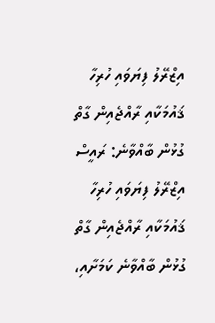އިޒްރޭލު ފިޔަވައި ހުރިހާ ޤައުމަކާއި ރާއްޖެއިން ގާތް ގުޅުން ބާއްވާނެ: ރައީސް
އިޒްރޭލު ފިޔަވައި ހުރިހާ ޤައުމަކާއި ރާއްޖެއިން ގާތް ގުޅުން ބާއްވާނެ ކަމަށާއި،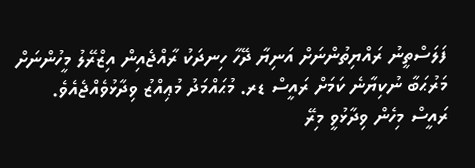ފަލަސްތީނު ރައްޔިތުންނަށް އަނިޔާ ދޭހާ ހިނދަކު ރާއްޖެއިން އިޒްރޭލު މީހުންނަށް މަރުޙަބާ ނުކިޔާނެ ކަމަށް ރައީސް ޑރ. މުޙައްމަދު މުޢިއްޒު ވިދާޅުވެއްޖެއެވެ.
ރައީސް މިހެން ވިދާޅުވީ މިރޭ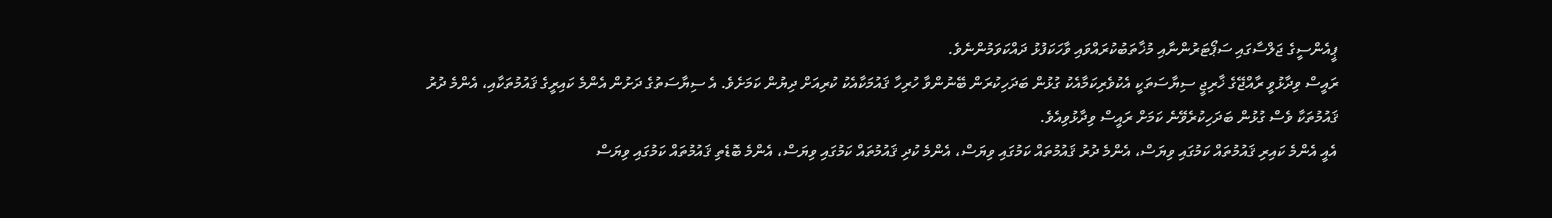ޕީއެންސީގެ ޖަލްސާގައި ސަޕޯޓަރުންނާއި މުޚާތަބުކުރައްވައި ވާހަކަފުޅު ދައްކަވަމުންނެވެ.
ރައީސް ވިދާޅުވީ ރާއްޖޭގެ ޚާރިޖީ ސިޔާސަތަކީ އެކުވެރިކަމާއެކު ގުޅުން ބަދަހިކުރަން ބޭނުންވާ ހުރިހާ ޤައުމަކާއެކު ކުރިއަށް ދިޔުން ކަމަށެވެ. އެ ސިޔާސަތުގެ ދަށުން އެންމެ ކައިރީގެ ޤައުމުތަކާއި، އެންމެ ދުރު ޤައުމުތަކާ ވެސް ގުޅުން ބަދަހިކުރެވޭނެ ކަމަށް ރައީސް ވިދާޅުވިއެވެ.
އެއީ އެންމެ ކައިރި ޤައުމުތައް ކަމުގައި ވިޔަސް، އެންމެ ދުރު ޤައުމުތައް ކަމުގައި ވިޔަސް، އެންމެ ކުދި ޤައުމުތައް ކަމުގައި ވިޔަސް، އެންމެ ބޮޑެތި ޤައުމުތައް ކަމުގައި ވިޔަސް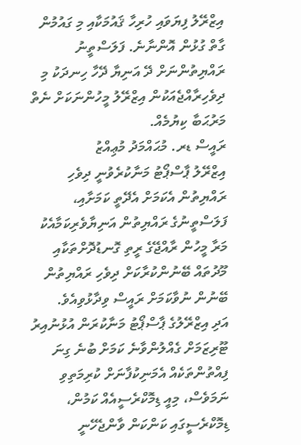އިޒްރޭލު ފިޔަވައި ހުރިހާ ޤައުމަކާއި މި ގައުމުން ގާތް ގުޅުން އޮންނާނެ. ފަލަސްތީނު ރައްޔިތުންނަށް ދޭ އަނިޔާ ދޭހާ ހިނދަކު މި ދިވެހިރާއްޖެއަކުން އިޒްރޭލު މީހުންނަކަށް ނެތް މަރުޙަބާ ކިޔުމެއް.
ރައީސް ޑރ. މުޙައްމަދު މުޢިއްޒު
އިޒްރޭލު ޕާސްޕޯޓު މަނާކުރެވުނީ ދިވެހި ރައްޔިތުން އެކަމަށް އެދޭތީ ކަމަށާއި، ފަލަސްތީނުގެ ރައްޔިތުން އަނިޔާވެރިކަމާއެކު މަރާ މީހުން ރާއްޖޭގެ ރީތި ގޮނޑުދޮށްތަކާއި މޫދުތައް ބޭނުންކުރާކަށް ދިވެހި ރައްޔިތުން ބޭނުން ނުވާކަމަށް ރައީސް ވިދާޅުވިއެވެ.
އަދި އިޒްރޭލުގެ ޕާސްޕޯޓު މަނާކުރަން އުޅުނުއިރު ޓޫރިޒަމަށް ގެއްލުންވާނެ ކަމަށް ބުނެ ގިނަ ފިއްތުންތަކެއް އެމަނިކުފާނަށް ކުރިމަތިވި ނަމަވެސް، މިއީ ޑިމޮކްރެސީއެއް ކަމުން، ޑިމޮކްރެސީގައި ކަންކަން ވާންޖެހޭނީ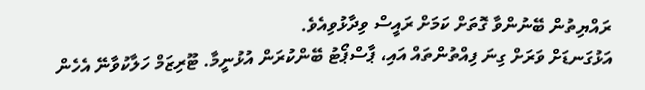ރައްޔިތުން ބޭނުންވާ ގޮތަށް ކަމަށް ރައީސް ވިދާޅުވިއެވެ.
އަޅުގަނޑަށް ވަރަށް ގިނަ ފިއްތުންތައް އައި، ޕާސްޕޯޓު ބޭންކުރަން އުޅުނީމާ. ޓޫރިޒަމް ހަލާކުވާނޭ އެހެން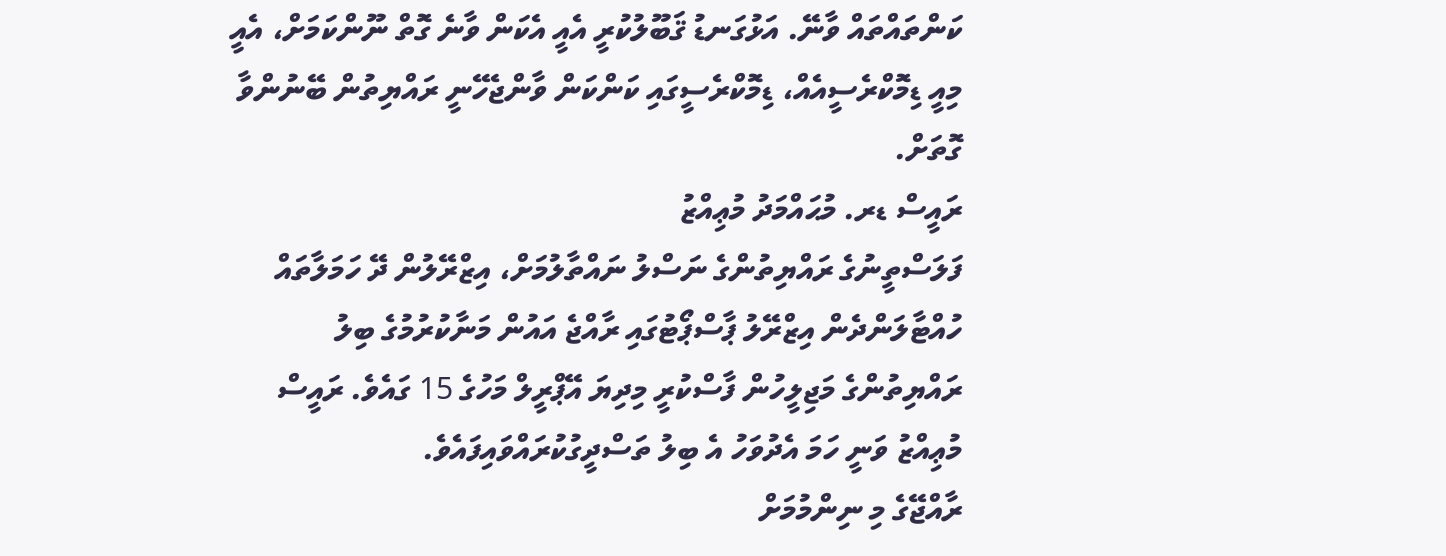ކަންތައްތައް ވާނޭ. އަޅުގަނޑު ޤަބޫލުކުރީ އެއީ އެކަން ވާނެ ގޮތް ނޫންކަމަށް، އެއީ މިއީ ޑިމޮކްރެސީއެއް، ޑިމޮކްރެސީގައި ކަންކަން ވާންޖެހޭނީ ރައްޔިތުން ބޭނުންވާ ގޮތަށް.
ރައީސް ޑރ. މުޙައްމަދު މުޢިއްޒު
ފަލަސްތީނުގެ ރައްޔިތުންގެ ނަސްލު ނައްތާލުމަށް، އިޒްރޭލުން ދޭ ހަމަލާތައް ހުއްޓާލަންދެން އިޒްރޭލު ޕާސްޕޯޓުގައި ރާއްޖެ އައުން މަނާކުރުމުގެ ބިލު ރައްޔިތުންގެ މަޖިލީހުން ފާސްކުރީ މިދިޔަ އޭޕްރީލް މަހުގެ 15 ގައެވެ. ރައީސް މުޢިއްޒު ވަނީ ހަމަ އެދުވަހު އެ ބިލު ތަސްދީގުކުރައްވައިފައެވެ.
ރާއްޖޭގެ މި ނިންމުމަށް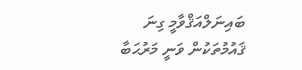ބައިނަލްއަޤްވާމީ ގިނަ ޤައުމުތަކުން ވަނީ މަރުޙަބާ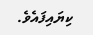ކިޔައިފައެވެ.